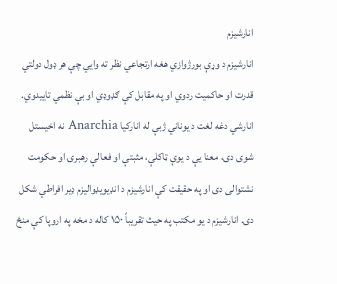انارشيزم
انارشيزم د وړې بورژوازي هغه ارتجاعي نظر ته وايي چې هر ډول دولتي قدرت او حاکميت ردوي او په مقابل کې ګډوډي او بې نظمي تاييدوي.
انارشي دغه لغت د يوناني ژبې له اناركيا Anarchia نه اخيستل شوى دى، معنا يې د يوې ټاكلې، مثبتې او فعالې رهبرۍ او حکومت نشتوالى دى او په حقيقت كې انارشيزم د انډيويډواليزم ډير افراطي شكل دى. انارشيزم د يو مكتب په حيث تقريباً ۱۵۰ كاله د مخه په اروپا كې منځ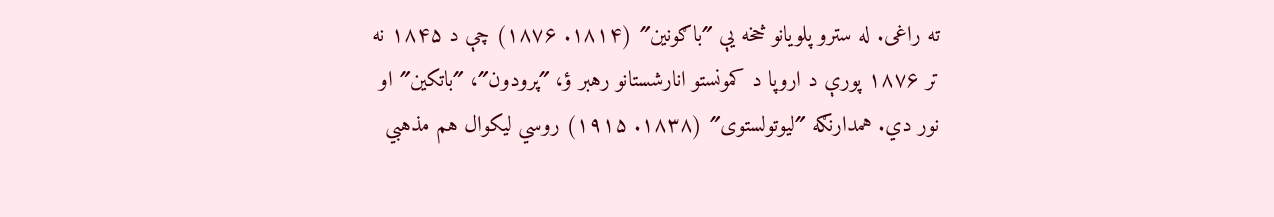ته راغى. له سترو پلويانو څخه يې ״باګونين״ (۱۸۱۴. ۱۸۷۶) چې د ۱۸۴۵ نه تر ۱۸۷۶ پورې د اروپا د كمونستو انارشستانو رهبر ؤ، ״پرودون״، ״باتكين״ او نور دي. همدارنګه ״ليوتولستوى״ (۱۸۳۸. ۱۹۱۵) روسي ليكوال هم مذهبي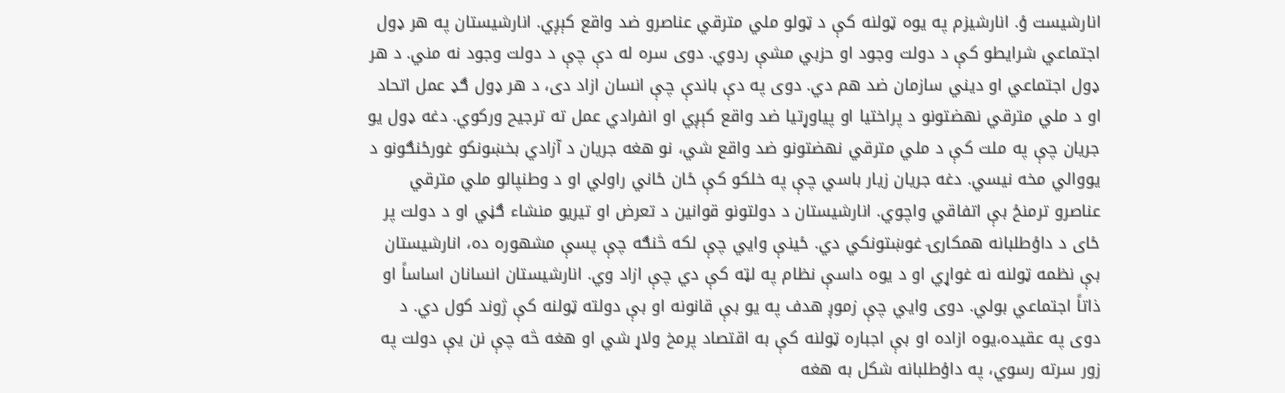انارشيست ؤ. انارشيزم په يوه ټولنه كې د ټولو ملي مترقي عناصرو ضد واقع كېږي. انارشيستان په هر ډول اجتماعي شرايطو كې د دولت وجود او حزبي مشې ردوي. دوى سره له دې چې د دولت وجود نه مني. د هر ډول اجتماعي او ديني سازمان ضد هم دي. دوى په دې باندې چې انسان ازاد دى، د هر ډول ګډ عمل اتحاد او د ملي مترقي نهضتونو د پراختيا او پياوړتيا ضد واقع كېږي او انفرادي عمل ته ترجيح وركوي. دغه ډول يو جريان چې په ملت كې د ملي مترقي نهضتونو ضد واقع شي، نو هغه جريان د آزادي بخښونكو غورځنګونو د يووالي مخه نيسي. دغه جريان زيار باسي چې په خلكو كې ځان ځاني راولي او د وطنپالو ملي مترقي عناصرو ترمنځ بې اتفاقي واچوي. انارشيستان د دولتونو قوانين د تعرض او تيريو منشاء ګڼي او د دولت پر ځاى د داؤطلبانه همكارۍ غوښتونكي دي. ځينې وايي چې لكه څنګه چې پسې مشهوره ده، انارشيستان بې نظمه ټولنه نه غواړي او د يوه داسې نظام په لټه كې دي چې ازاد وي. انارشيستان انسانان اساساً او ذاتاً اجتماعي بولي. دوى وايي چې زموږ هدف په يو بې قانونه او بې دولته ټولنه كې ژوند كول دي. د دوى په عقيده،يوه ازاده او بې اجباره ټولنه كې به اقتصاد پرمخ ولاړ شي او هغه څه چې نن يې دولت په زور سرته رسوي، په داؤطلبانه شكل به هغه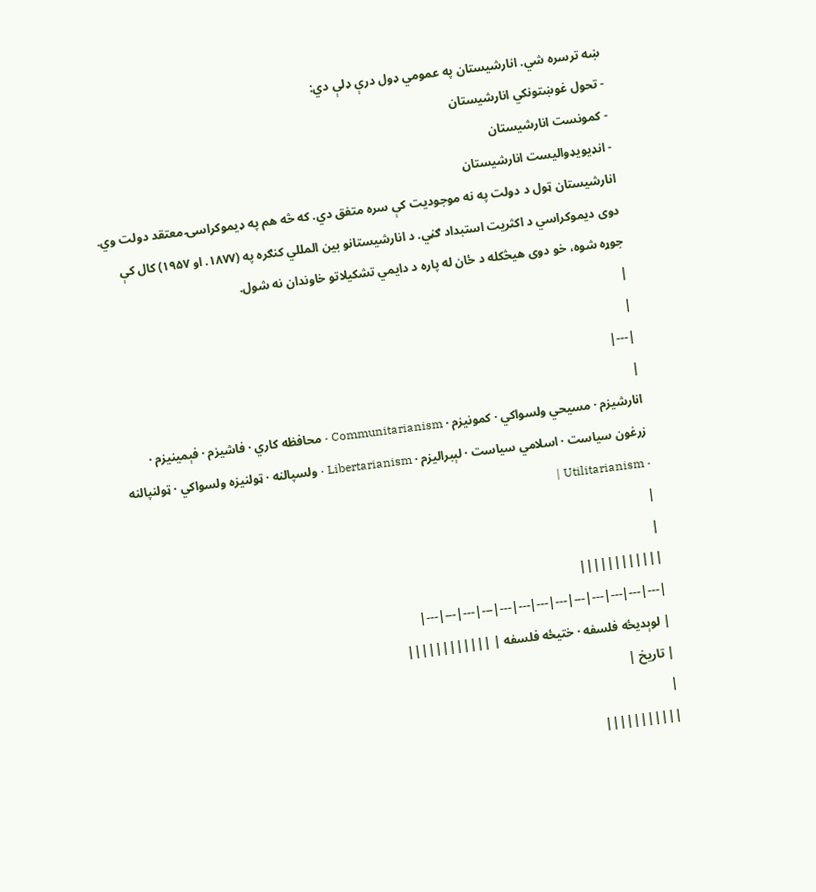ښه ترسره شي. انارشيستان په عمومي ډول درې ډلې دي:
- تحول غوښتونكي انارشيستان
- كمونست انارشيستان
- انډيويډواليست انارشيستان
انارشيستان ټول د دولت په نه موجوديت كې سره متفق دي. كه څه هم په ډيموكراسۍ معتقد دولت وي. دوى ديموكراسي د اكثريت استبداد ګڼي. د انارشيستانو بين المللي كنګره په (۱۸۷۷. او ۱۹۵۷) كال كې جوړه شوه، خو دوى هيڅكله د ځان له پاره د دايمي تشكيلاتو خاوندان نه شول.
|
|
|---|
|
انارشيزم · مسیحي ولسواکي · کمونیزم · Communitarianism · محافظه کاري · فاشيزم · فېمينيزم · زرغون سیاست · اسلامي سیاست · لېبراليزم · Libertarianism · ولسپالنه · ټولنیزه ولسواکي · ټولنپالنه · Utilitarianism |
|
|
||||||||||||
|---|---|---|---|---|---|---|---|---|---|---|---|---|
| لوېديځه فلسفه · ختيځه فلسفه | ||||||||||||
| تاريخ |
|
|||||||||||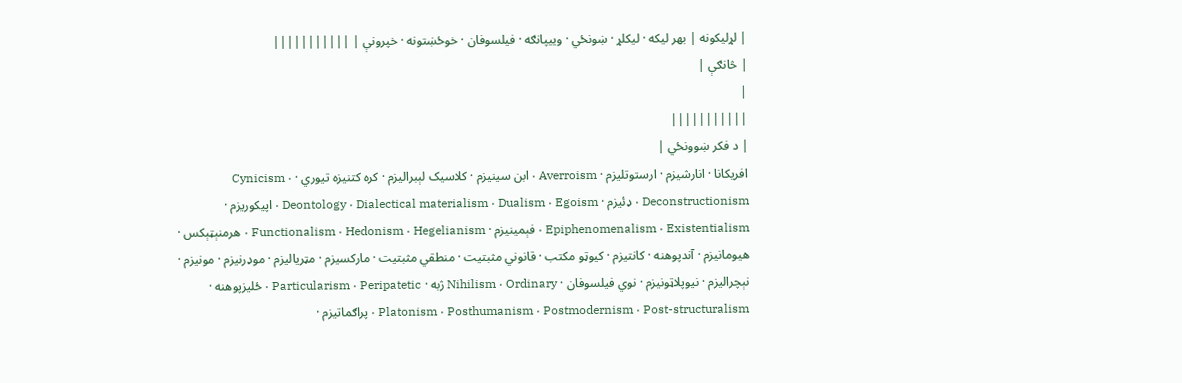| لړليکونه | بهر لیکه · ليکلړ · ښونځي · وييپانګه · فيلسوفان · خوځښتونه · خپرونې | |||||||||||
| څانګې |
|
|||||||||||
| د فکر ښوونځي |
افريکانا · انارشيزم · ارستوتليزم · Averroism · ابن سينيزم · کلاسيک لېبراليزم · کره کتنیزه تیوري · Cynicism · Deconstructionism · ډئيزم · Deontology · Dialectical materialism · Dualism · Egoism · اپیکوریزم · Epiphenomenalism · Existentialism · فېمينيزم · Functionalism · Hedonism · Hegelianism · هرمنېټېکس · هيومانيزم · آندپوهنه · کانتيزم · کيوټو مکتب · قانوني مثبتيت · منطقي مثبتيت · مارکسيزم · مټرياليزم · موډرنيزم · مونيزم · نېچراليزم · نيوپلاټونيزم · نوي فيلسوفان · Nihilism · Ordinary ژبه · Particularism · Peripatetic · ځليزپوهنه · Platonism · Posthumanism · Postmodernism · Post-structuralism · پراګماتيزم ·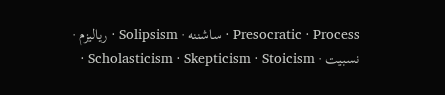Presocratic · Process · ساشننه · Solipsism · رياليزم · نسبيت · Scholasticism · Skepticism · Stoicism ·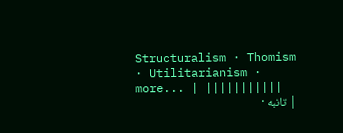Structuralism · Thomism · Utilitarianism · more... | |||||||||||
| تانبه ·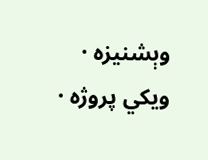وېشنيزه · ويکي پروژه ·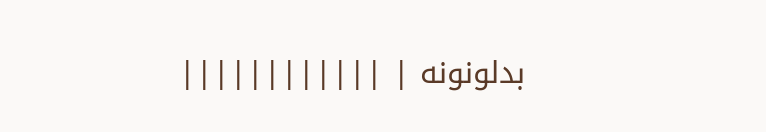بدلونونه | ||||||||||||